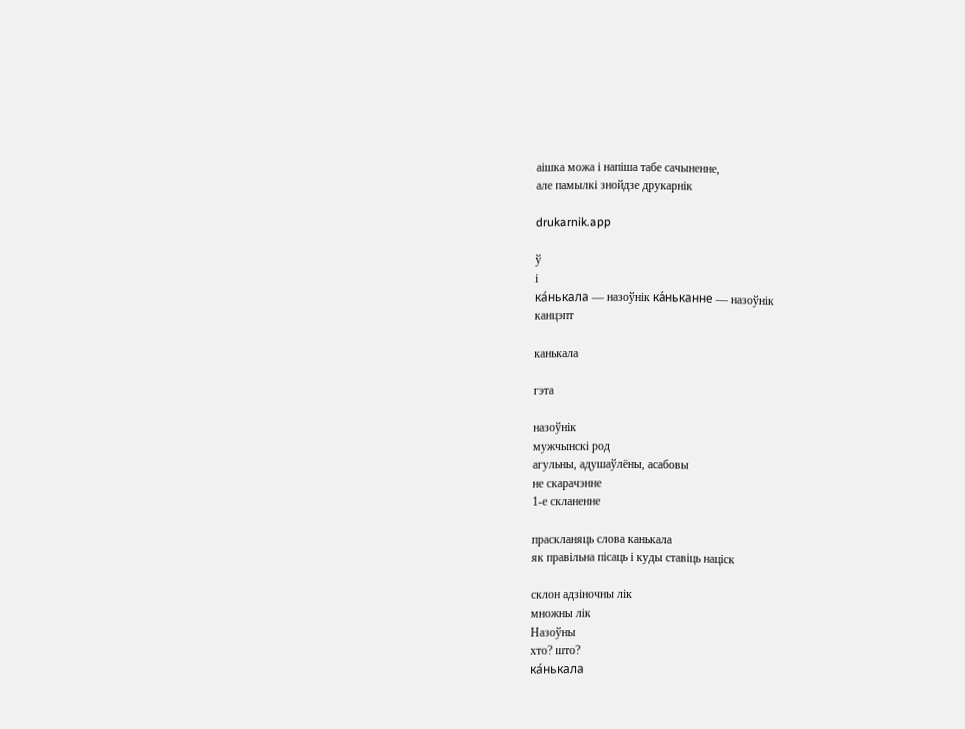аішка можа і напіша табе сачыненне,
але памылкі знойдзе друкарнік

drukarnik.app

ў
і
ка́нькала — назоўнік ка́ньканне — назоўнік
канцэпт

канькала

гэта

назоўнік
мужчынскі род
агульны, адушаўлёны, асабовы
не скарачэнне
1-е скланенне

праскланяць слова канькала
як правільна пісаць і куды ставіць націск

склон адзіночны лік
множны лік
Назоўны
хто? што?
ка́нькала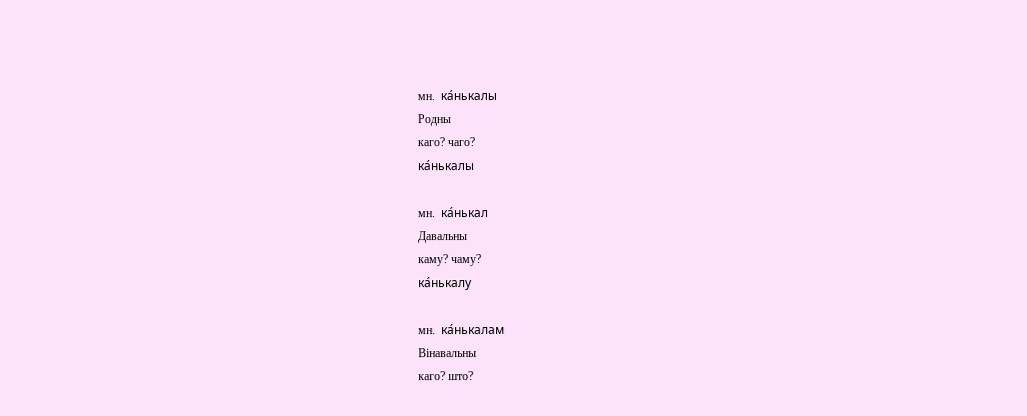мн.  ка́нькалы
Родны
каго? чаго?
ка́нькалы

мн.  ка́нькал
Давальны
каму? чаму?
ка́нькалу

мн.  ка́нькалам
Вінавальны
каго? што?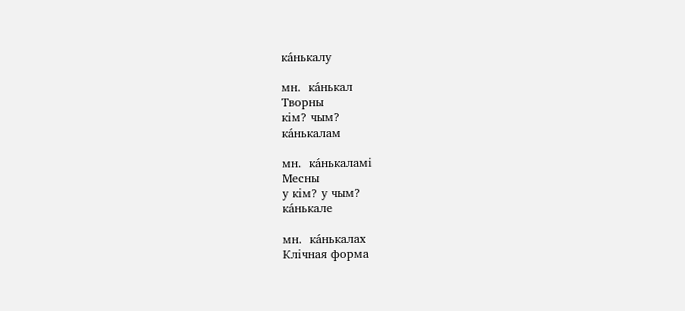ка́нькалу

мн.  ка́нькал
Творны
кім? чым?
ка́нькалам

мн.  ка́нькаламі
Месны
у кім? у чым?
ка́нькале

мн.  ка́нькалах
Клічная форма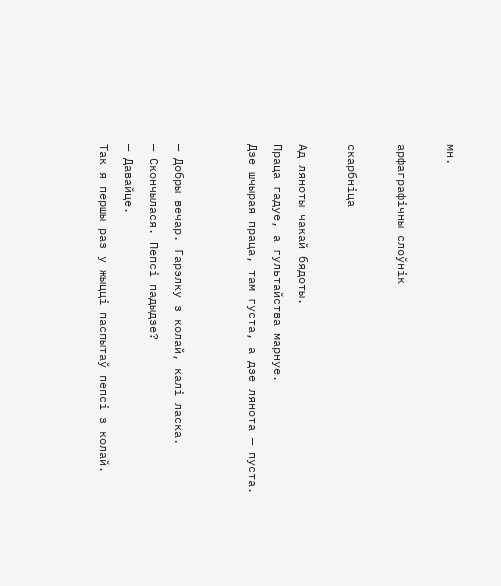мн.

арфаграфічны слоўнік

скарбніца

Ад ляноты чакай бядоты.
Праца гадуе, а гультайства марнуе.
Дзе шчырая праца, там густа, а дзе лянота — пуста.


— Добры вечар. Гарэлку з колай, калі ласка.
— Скончылася. Пепсі падыдзе?
— Давайце.
Так я першы раз у жыцці паспытаў пепсі з колай.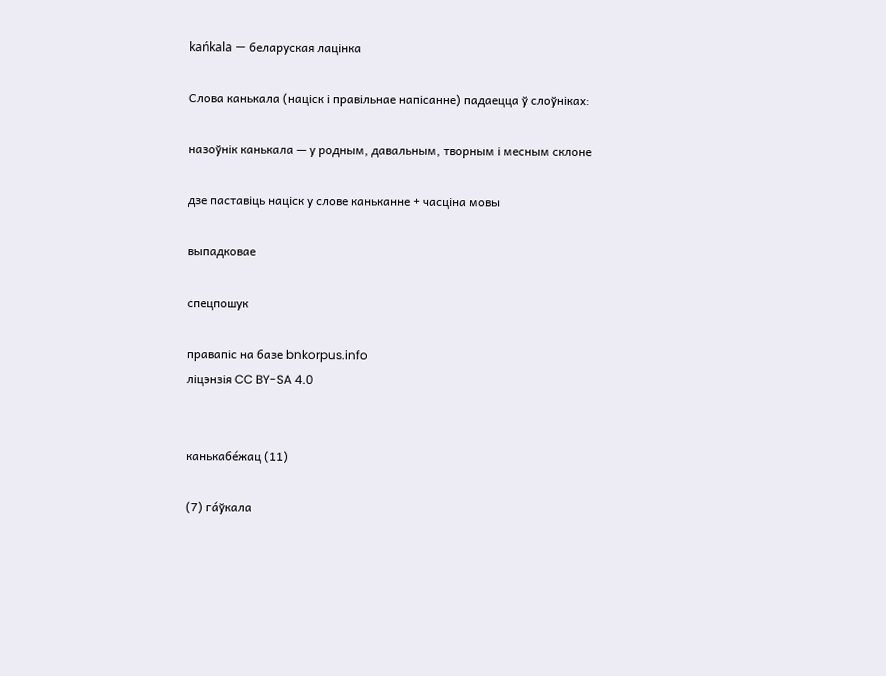kańkala — беларуская лацінка

Слова канькала (націск і правільнае напісанне) падаецца ў слоўніках:

назоўнік канькала — у родным, давальным, творным і месным склоне

дзе паставіць націск у слове каньканне + часціна мовы

выпадковае

спецпошук

правапіс на базе bnkorpus.info
ліцэнзія CC BY-SA 4.0


канькабе́жац (11)

(7) га́ўкала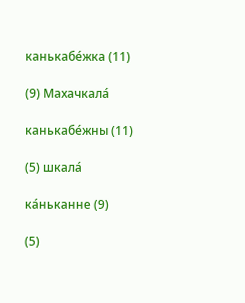канькабе́жка (11)

(9) Махачкала́

канькабе́жны (11)

(5) шкала́

ка́ньканне (9)

(5)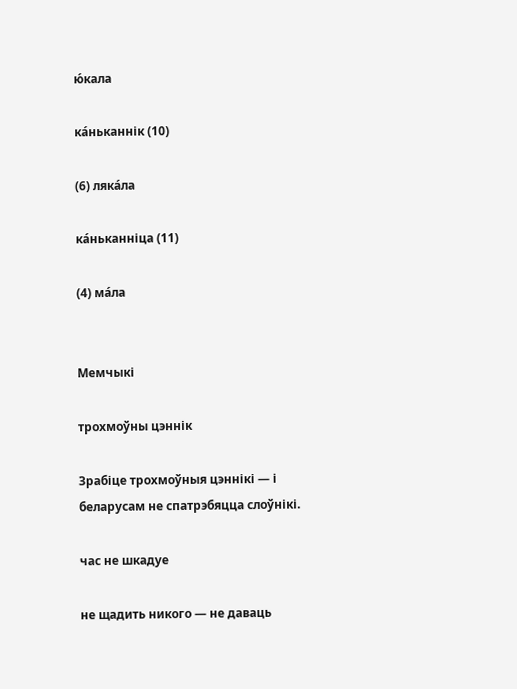ю́кала

ка́ньканнік (10)

(6) ляка́ла

ка́ньканніца (11)

(4) ма́ла


Мемчыкі

трохмоўны цэннік

Зрабіце трохмоўныя цэннікі — і беларусам не спатрэбяцца слоўнікі.

час не шкадуе

не щадить никого — не даваць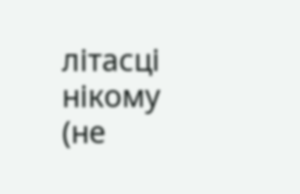літасці нікому (не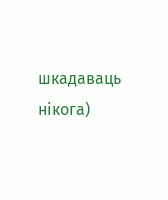шкадаваць нікога)